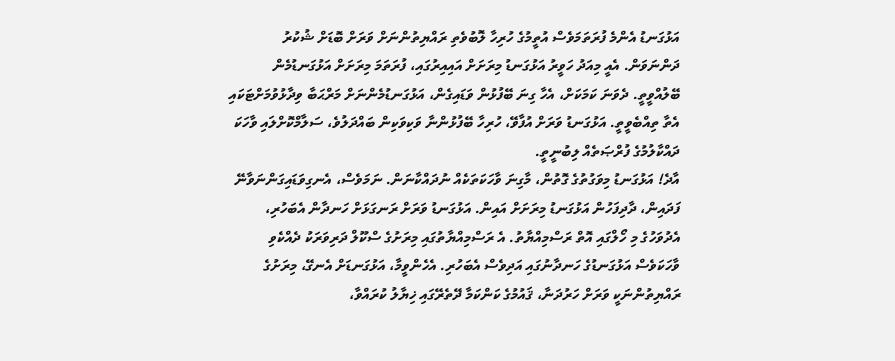އަޅުގަނޑު އެންމެ ފުރަތަމަވެސް އުތީމުގެ ހުރިހާ ލޮބުވެތި ރައްޔިތުންނަށް ވަރަށް ބޮޑަށް ޝުކުރު ދަންނަވަން. އެއީ މިއަދު ހަވީރު އަޅުގަނޑު މިރަށަށް އައިއިރުގައި، ފުރަތަމަ މިރަށަށް އަޅުގަނޑުމެން ބޭލުއްވީތީ. ދެވަނަ ކަމަކަށް، އެހާ ގިނަ ބޭފުޅުން ވަޑައިގެން، އަޅުގަނޑުމެންނަށް މަރްޙަބާ ވިދާޅުވުމަށްޓަކައި އެތާ ތިއްބެވީތީ. އަޅުގަނޑު ވަރަށް އުފާވޭ، ހުރިހާ ބޭފުޅުންނާ ވަކިވަކިން ބައްދަލުވެ، ސަލާމްކޮށްލައި ވާހަކަ ދައްކާލުމުގެ ފުރްޞަތެއް ލިބުނީތީ.
އާދެ! އަޅުގަނޑު މިވަގުތުގެ ގޮތުން، މާގިނަ ވާހަކަތަކެއް ނުދައްކާނަން. ނަމަވެސް، އެނގިވަޑައިގަންނަވާނޭ ފަދައިން، ދާދިފަހުން އަޅުގަނޑު މިރަށަށް އައިން. އަޅުގަނޑު ވަރަށް ރަނގަޅަށް ހަނދާން އެބަހުރި، އެދުވަހުގެ މި ހޯލްގައި އޮތް ރަސްމިއްޔާތު. އެ ރަސްމިއްޔާތުގައި މިރަށުގެ ސްކޫލް ދަރިވަރަކު ދެއްކެވި ވާހަކަވެސް އަޅުގަނޑުގެ ހަނދާނުގައި އަދިވެސް އެބަހުރި. އެހެންވީމާ، އަޅުގަނޑަށް އެނގޭ، މިރަށުގެ ރައްޔިތުންނަކީ ވަރަށް ހަރުދަނާ، ޤައުމުގެ ކަންކަމާ ދޭތެރޭގައި ޚިޔާލު ކުރައްވާ،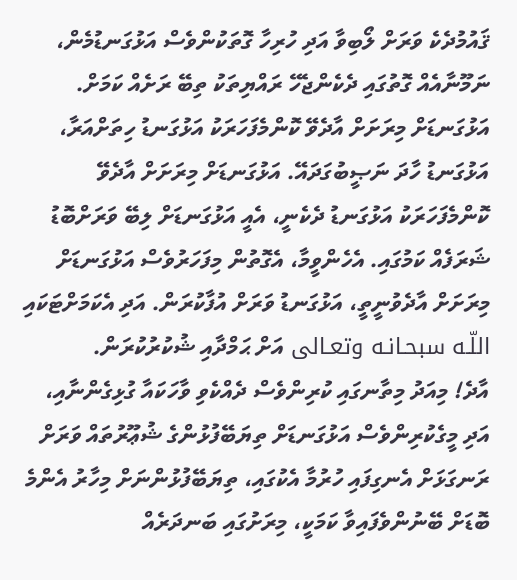ޤައުމުދެކެ ވަރަށް ލޯބިވާ އަދި ހުރިހާ ގޮތަކުންވެސް އަޅުގަނޑުމެން، ނަމޫނާއެއް ގޮތުގައި ދެކެންޖެހޭ ރައްޔިތަކު ތިބޭ ރަށެއް ކަމަށް.
އަޅުގަނޑަށް މިރަށަށް އާދެވޭ ކޮންމެފަހަރަކު އަޅުގަނޑު ހިތަށްއަރާ، އަޅުގަނޑު ހާދަ ނަޞީބުގަދައޭ. އަޅުގަނޑަށް މިރަށަށް އާދެވޭ ކޮންމެފަހަރަކު އަޅުގަނޑު ދެކެނީ، އެއީ އަޅުގަނޑަށް ލިބޭ ވަރަށްބޮޑު ޝަރަފެއް ކަމުގައި. އެހެންވީމާ، އެގޮތުން މިފަހަރުވެސް އަޅުގަނޑަށް މިރަށަށް އާދެވުނީތީ، އަޅުގަނޑު ވަރަށް އުފާކުރަން. އަދި އެކަމަށްޓަކައި اللّـه سبحـانـه وتعـالى އަށް ޙަމްދާއި ޝުކުރުކުރަން.
އާދެ! މިއަދު މިތާނގައި ކުރިންވެސް ދެއްކެވި ވާހަކައާ ގުޅިގެންނާއި، އަދި މީގެކުރިންވެސް އަޅުގަނޑަށް ތިޔަބޭފުޅުންގެ ޝުޢޫރުތައް ވަރަށް ރަނގަޅަށް އެނގިފައި ހުރުމާ އެކުގައި، ތިޔަބޭފުޅުންނަށް މިހާރު އެންމެ ބޮޑަށް ބޭނުންވެފައިވާ ކަމަކީ، މިރަށުގައި ބަނދަރެއް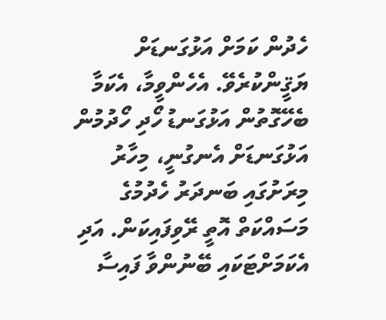ހެދުން ކަމަށް އަޅުގަނޑަށް ޔަޤީންކުރެވޭ. އެހެންވީމާ، އެކަމާ ބެހޭގޮތުން އަޅުގަނޑު ހޯދި ހޯދުމުން އަޅުގަނޑަށް އެނގުނީ، މިހާރު މިރަށުގައި ބަނދަރު ހެދުމުގެ މަސައްކަތް އޮތީ ރޭވިފައިކަން. އަދި އެކަމަށްޓަކައި ބޭނުންވާ ފައިސާ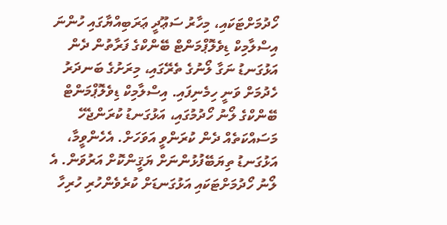ހޯދުމަށްޓަކައި، މިހާރު ސަޢޫދީ ޢަރަބިއްޔާގައި ހުންނަ އިސްލާމިކް ޑިވެލޮޕްމަންޓް ބޭންކްގެ ފަރާތުން ދެން އަޅުގަނޑު ނަގާ ލޯނުގެ ތެރޭގައި، މިރަށުގެ ބަނދަރު ހެދުމަށް ވަނީ ހިމެނިފައި. އިސްލާމިކް ޑިވެލޮޕްމަންޓް ބޭންކްގެ ލޯނު ހޯދުމުގައި، އަޅުގަނޑު ކުރަންޖެހޭ މަސައްކަތެއް ދެން ކުރަންވީ އަވަހަށް. އެހެންވީމާ، އަޅުގަނޑު ތިޔަބޭފުޅުންނަށް ޔަޤީންކޮށް އަރުވަން. އެ ލޯނު ހޯދުމަށްޓަކައި އަޅުގަނޑަށް ކުރެވެންހުރި ހުރިހާ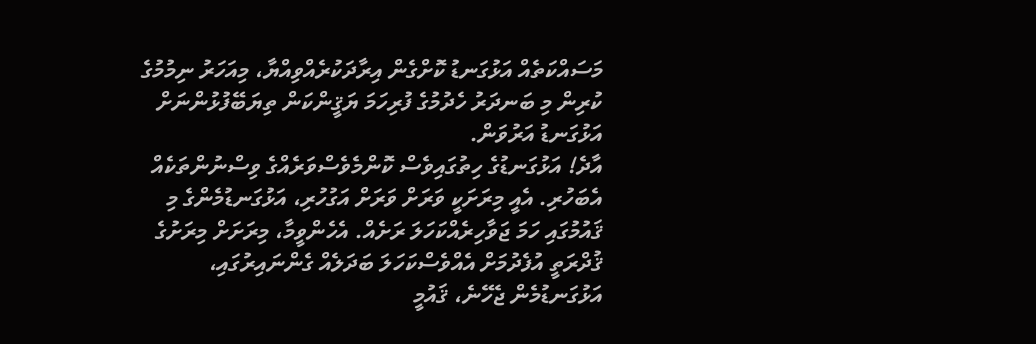މަސައްކަތެއް އަޅުގަނޑު ކޮށްގެން އިރާދަކުރެއްވިއްޔާ، މިއަހަރު ނިމުމުގެ ކުރިން މި ބަނދަރު ހެދުމުގެ ފުރިހަމަ ޔަޤީންކަން ތިޔަބޭފުޅުންނަށް އަޅުގަނޑު އަރުވަން.
އާދެ! އަޅުގަނޑުގެ ހިތުގައިވެސް ކޮންމެވެސްވަރެއްގެ ވިސްނުންތަކެއް އެބަހުރި. އެއީ މިރަށަކީ ވަރަށް ވަރަށް އަގުހުރި، އަޅުގަނޑުމެންގެ މި ޤައުމުގައި ހަމަ ޖަވާހިރެއްކަހަލަ ރަށެއް. އެހެންވީމާ، މިރަށަށް މިރަށުގެ ޤުދްރަތީ އުފެދުމަށް އެއްވެސްކަހަލަ ބަދަލެއް ގެންނައިރުގައި، އަޅުގަނޑުމެން ޖެހޭނެ، ޤައުމީ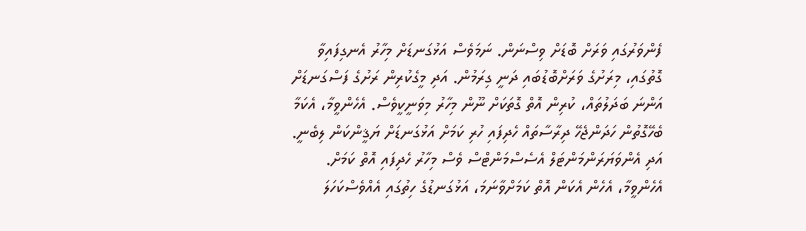ފެންވަރުގައި ވަރަށް ބޮޑަށް ވިސްނަން. ނަމަވެސް އަޅުގަނޑަށް މިހާރު އެނގިފައިވާ ގޮތުގައި، މިރަށުގެ ވަރަށްބޮޑުބައި ދަނީ ގިރަމުން. އަދި މީގެކުރިން ރަށުގެ ފަސްގަނޑަށް އަންނަ ބަދަލުތައް، ކުރިން އޮތް ގޮތަކަށް ނޫން މިހާރު މިވަނީކީވެސް. އެހެންވީމާ، އެކަމާ ބެހޭގޮތުން ހަދަންޖެހޭ ދިރާސާތައް ހެދިފައި ހުރި ކަމަށް އަޅުގަނޑަށް ޔަޤީންކަން ލިބެނީ. އަދި އެންވަޔަރަންމަންޓަލް އެސެސްމަންޓްސް ވެސް މިހާރު ހެދިފައި އޮތް ކަމަށް. އެހެންވީމާ، އެހެން އެކަން އޮތް ކަމަށްވާނަމަ، އަޅުގަނޑުގެ ހިތުގައި އެއްވެސްކަހަލަ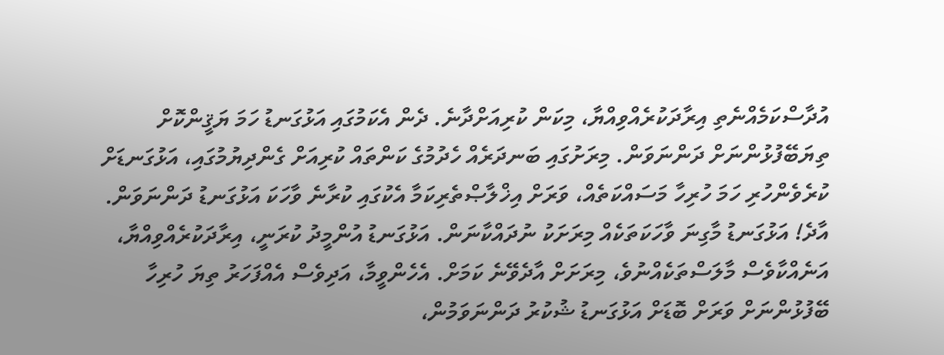އުދާސްކަމެއްނެތި އިރާދަކުރެއްވިއްޔާ، މިކަން ކުރިއަށްދާނެ. ދެން އެކަމުގައި އަޅުގަނޑު ހަމަ ޔަޤީންކޮށް ތިޔަބޭފުޅުންނަށް ދަންނަވަން. މިރަށުގައި ބަނދަރެއް ހެދުމުގެ ކަންތައް ކުރިއަށް ގެންދިޔުމުގައި، އަޅުގަނޑަށް ކުރެވެންހުރި ހަމަ ހުރިހާ މަސައްކަތެއް، ވަރަށް އިޚްލާޞްތެރިކަމާ އެކުގައި ކުރާނެ ވާހަކަ އަޅުގަނޑު ދަންނަވަން.
އާދެ! އަޅުގަނޑު މާގިނަ ވާހަކަތަކެއް މިރަށަކު ނުދައްކާނަން. އަޅުގަނޑު އުންމީދު ކުރަނީ، އިރާދަކުރެއްވިއްޔާ، އަނެއްކާވެސް މާލަސްތަކެއްނުވެ، މިރަށަށް އާދެވޭނެ ކަމަށް. އެހެންވީމާ، އަދިވެސް އެއްފަހަރު ތިޔަ ހުރިހާ ބޭފުޅުންނަށް ވަރަށް ބޮޑަށް އަޅުގަނޑު ޝުކުރު ދަންނަވަމުން،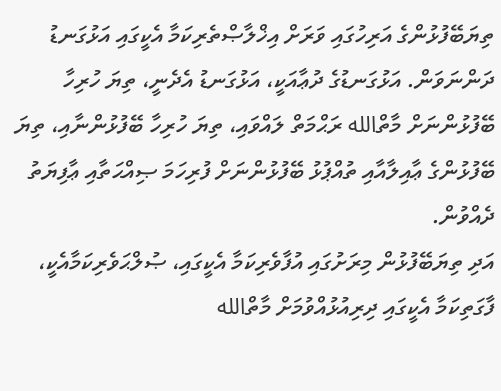ތިޔަބޭފުޅުންގެ އަރިހުގައި ވަރަށް އިޚްލާޞްތެރިކަމާ އެކީގައި އަޅުގަނޑު ދަންނަވަން. އަޅުގަނޑުގެ ދުޢާއަކީ، އަޅުގަނޑު އެދެނީ، ތިޔަ ހުރިހާ ބޭފުޅުންނަށް މާތްالله ރަޙްމަތް ލައްވައި، ތިޔަ ހުރިހާ ބޭފުޅުންނާއި، ތިޔަ ބޭފުޅުންގެ ޢާއިލާއާއި ތުއްޕުޅު ބޭފުޅުންނަށް ފުރިހަމަ ޞިއްޙަތާއި ޢާފިޔަތު ދެއްވުން.
އަދި ތިޔަބޭފުޅުން މިރަށުގައި އުފާވެރިކަމާ އެކީގައި، ޞުލްޙަވެރިކަމާއެކީ، ފާގަތިކަމާ އެކީގައި ދިރިއުޅުއްވުމަށް މާތްالله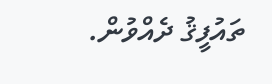ތައުފީޤު ދެއްވުން.